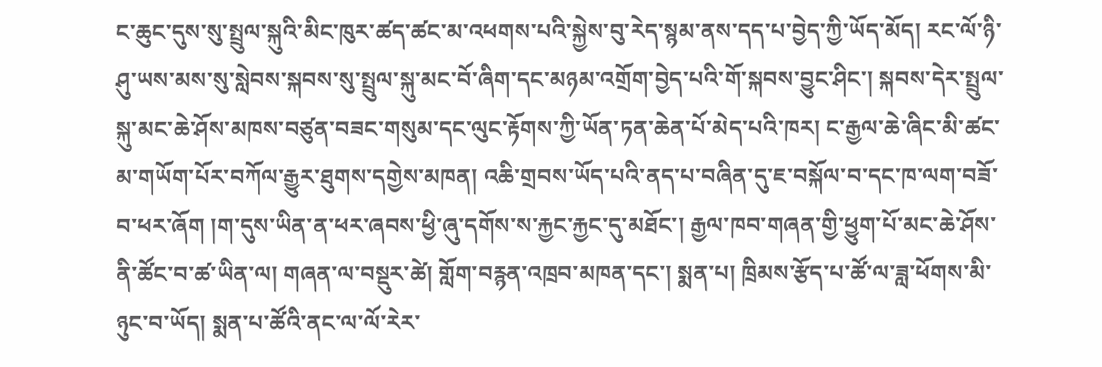ང་ཆུང་དུས་སུ་སྤྲུལ་སྐུའི་མིང་ཁུར་ཚད་ཚང་མ་འཕགས་པའི་སྐྱེས་བུ་རེད་སྙམ་ནས་དད་པ་བྱེད་ཀྱི་ཡོད་མོད། རང་ལོ་ཉི་ཤུ་ཡས་མས་སུ་སླེབས་སྐབས་སུ་སྤྲུལ་སྐུ་མང་བོ་ཞིག་དང་མཉམ་འགྲོག་བྱེད་པའི་གོ་སྐབས་བྱུང་ཤིང་། སྐབས་དེར་སྤྲུལ་སྐུ་མང་ཆེ་ཤོས་མཁས་བཙུན་བཟང་གསུམ་དང་ལུང་རྟོགས་ཀྱི་ཡོན་ཏན་ཆེན་པོ་མེད་པའི་ཁར། ང་རྒྱལ་ཆེ་ཞིང་མི་ཚང་མ་གཡོག་པོར་བཀོལ་རྒྱུར་ཐུགས་དགྱེས་མཁན། འཆི་གྲབས་ཡོད་པའི་ནད་པ་བཞིན་དུ་ཇ་བསྐོལ་བ་དང་ཁ་ལག་བཟོ་བ་ཕར་ཞོག །ག་དུས་ཡིན་ན་ཕར་ཞབས་ཕྱི་ཞུ་དགོས་ས་རྐྱང་རྐྱང་དུ་མཐོང་། རྒྱལ་ཁབ་གཞན་གྱི་ཕྱུག་པོ་མང་ཆེ་ཤོས་ནི་ཚོང་བ་ཚ་ཡིན་ལ། གཞན་ལ་བསྡུར་ཚེ། གློག་བརྙན་འཁྲབ་མཁན་དང་། སྨན་པ། ཁྲིམས་རྩོད་པ་ཚོ་ལ་ཟླ་ཕོགས་མི་ཉུང་བ་ཡོད། སྨན་པ་ཚོའི་ནང་ལ་ལོ་རེར་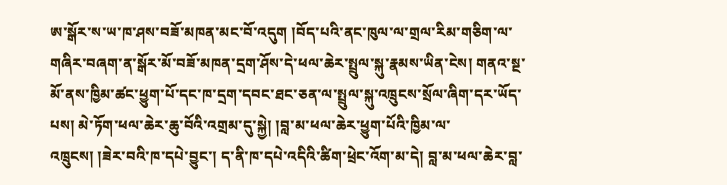ཨ་སྒོར་ས་ཡ་ཁ་ཤས་བཟོ་མཁན་མང་བོ་འདུག །བོད་པའི་ནང་ཁུལ་ལ་གྲལ་རིམ་གཅིག་ལ་གཞིར་བཞག་ན་སྒོར་མོ་བཟོ་མཁན་དྲག་ཤོས་དེ་ཕལ་ཆེར་སྤྲུལ་སྐུ་རྣམས་ཡིན་ངེས། གནའ་སྔ་མོ་ནས་ཁྱིམ་ཚང་ཕྱུག་པོ་དང་ཁ་དྲག་དབང་ཐང་ཅན་ལ་སྤྲུལ་སྐུ་འཁྲུངས་སྲོལ་ཞིག་དར་ཡོད་པས། མེ་ཏོག་ཕལ་ཆེར་ཆུ་བོའི་འགྲམ་དུ་སྐྱེ། །བླ་མ་ཕལ་ཆེར་ཕྱུག་པོའི་ཁྱིམ་ལ་འཁྲུངས། །ཟེར་བའི་ཁ་དཔེ་བྱུང་། ད་ནི་ཁ་དཔེ་འདིའི་ཚིག་ཕྲེང་འོག་མ་དེ། བླ་མ་ཕལ་ཆེར་བླ་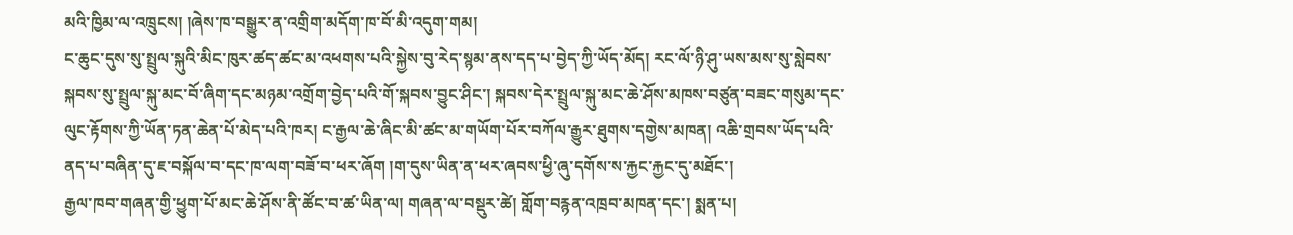མའི་ཁྱིམ་ལ་འཁྲུངས། །ཞེས་ཁ་བསྒྱུར་ན་འགྲིག་མདོག་ཁ་བོ་མི་འདུག་གམ།
ང་ཆུང་དུས་སུ་སྤྲུལ་སྐུའི་མིང་ཁུར་ཚད་ཚང་མ་འཕགས་པའི་སྐྱེས་བུ་རེད་སྙམ་ནས་དད་པ་བྱེད་ཀྱི་ཡོད་མོད། རང་ལོ་ཉི་ཤུ་ཡས་མས་སུ་སླེབས་སྐབས་སུ་སྤྲུལ་སྐུ་མང་བོ་ཞིག་དང་མཉམ་འགྲོག་བྱེད་པའི་གོ་སྐབས་བྱུང་ཤིང་། སྐབས་དེར་སྤྲུལ་སྐུ་མང་ཆེ་ཤོས་མཁས་བཙུན་བཟང་གསུམ་དང་ལུང་རྟོགས་ཀྱི་ཡོན་ཏན་ཆེན་པོ་མེད་པའི་ཁར། ང་རྒྱལ་ཆེ་ཞིང་མི་ཚང་མ་གཡོག་པོར་བཀོལ་རྒྱུར་ཐུགས་དགྱེས་མཁན། འཆི་གྲབས་ཡོད་པའི་ནད་པ་བཞིན་དུ་ཇ་བསྐོལ་བ་དང་ཁ་ལག་བཟོ་བ་ཕར་ཞོག །ག་དུས་ཡིན་ན་ཕར་ཞབས་ཕྱི་ཞུ་དགོས་ས་རྐྱང་རྐྱང་དུ་མཐོང་།
རྒྱལ་ཁབ་གཞན་གྱི་ཕྱུག་པོ་མང་ཆེ་ཤོས་ནི་ཚོང་བ་ཚ་ཡིན་ལ། གཞན་ལ་བསྡུར་ཚེ། གློག་བརྙན་འཁྲབ་མཁན་དང་། སྨན་པ།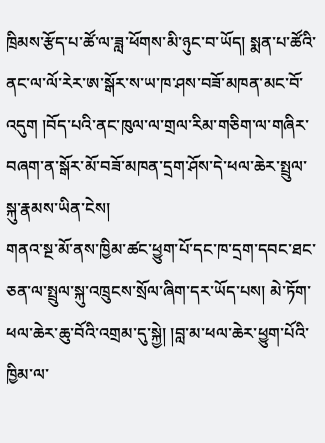ཁྲིམས་རྩོད་པ་ཚོ་ལ་ཟླ་ཕོགས་མི་ཉུང་བ་ཡོད། སྨན་པ་ཚོའི་ནང་ལ་ལོ་རེར་ཨ་སྒོར་ས་ཡ་ཁ་ཤས་བཟོ་མཁན་མང་བོ་འདུག །བོད་པའི་ནང་ཁུལ་ལ་གྲལ་རིམ་གཅིག་ལ་གཞིར་བཞག་ན་སྒོར་མོ་བཟོ་མཁན་དྲག་ཤོས་དེ་ཕལ་ཆེར་སྤྲུལ་སྐུ་རྣམས་ཡིན་ངེས།
གནའ་སྔ་མོ་ནས་ཁྱིམ་ཚང་ཕྱུག་པོ་དང་ཁ་དྲག་དབང་ཐང་ཅན་ལ་སྤྲུལ་སྐུ་འཁྲུངས་སྲོལ་ཞིག་དར་ཡོད་པས། མེ་ཏོག་ཕལ་ཆེར་ཆུ་བོའི་འགྲམ་དུ་སྐྱེ། །བླ་མ་ཕལ་ཆེར་ཕྱུག་པོའི་ཁྱིམ་ལ་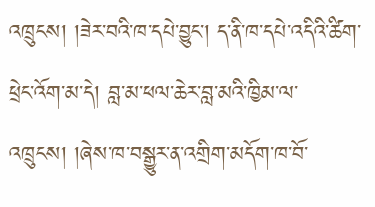འཁྲུངས། །ཟེར་བའི་ཁ་དཔེ་བྱུང་། ད་ནི་ཁ་དཔེ་འདིའི་ཚིག་ཕྲེང་འོག་མ་དེ། བླ་མ་ཕལ་ཆེར་བླ་མའི་ཁྱིམ་ལ་འཁྲུངས། །ཞེས་ཁ་བསྒྱུར་ན་འགྲིག་མདོག་ཁ་བོ་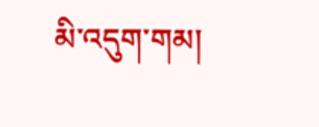མི་འདུག་གམ།